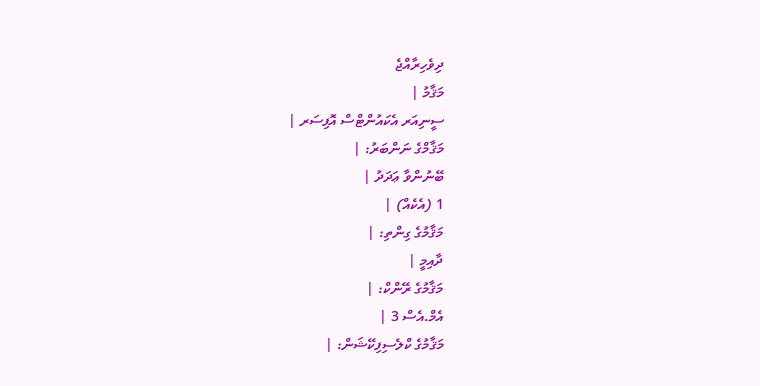ދިވެހިރާއްޖެ
މަޤާމު |
ސީނިއަރ އެކައުންޓްސް އޮފިސަރ |
މަޤާމްގެ ނަންބަރު: |
ބޭނުންވާ ޢަދަދު |
1 (އެކެއް) |
މަޤާމުގެ ގިންތި: |
ދާއިމީ |
މަޤާމުގެ ރޭންކް: |
އެމް.އެސް 3 |
މަޤާމުގެ ކްލެސިފިކޭޝަން: |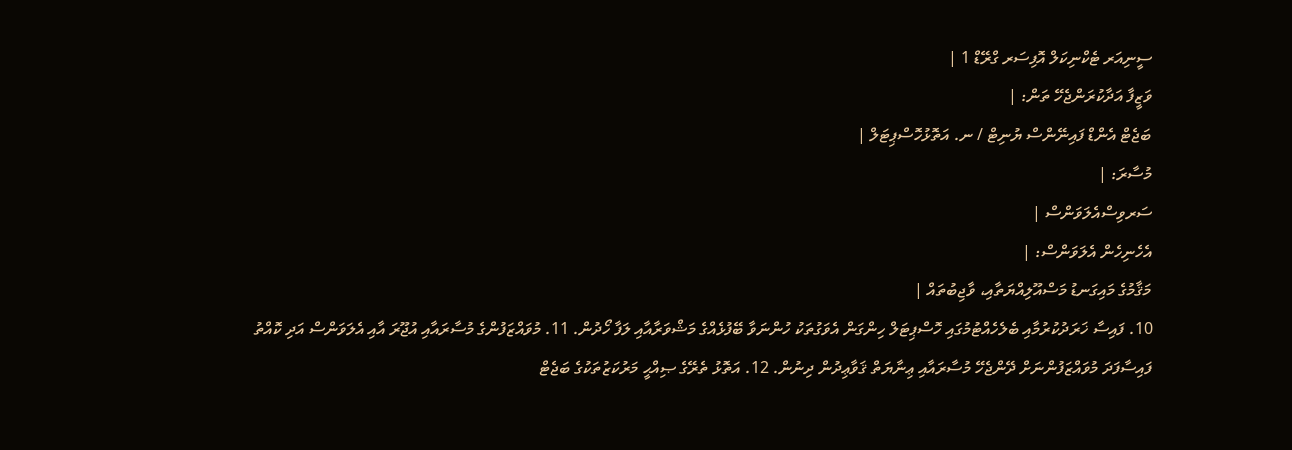ސީނިއަރ ޓެކްނިކަލް އޮފިސަރ ގްރޭޑް 1 |
ވަޒީފާ އަދާކުރަންޖެހޭ ތަން: |
ބަޖެޓް އެންޑް ފައިނޭންސް ޔުނިޓް / ނ. އަތޮޅުހޮސްޕިޓަލް |
މުސާރަ: |
ސަރވިސްއެލަވަންސް |
އެހެނިހެން އެލަވަންސް: |
މަޤާމުގެ މައިގަނޑު މަސްއޫލިއްޔަތާއި، ވާޖިބުތައް |
10. ފައިސާ ޚަރަދުކުރުމާއި ބެލެހެއްޓުމުގައި ހޮސްޕިޓަލް ހިންގަން އެވަގުތަކު ހުންނަވާ ބޭފުޅެއްގެ މަޝްވަރާއާއި ލަފާ ހޯދުން. 11. މުވައްޒަފުންގެ މުސާރައާއި އުޖޫރަ އާއި އެލަވަންސް އަދި ކޮއްތު ފައިސާފަދަ މުވައްޒަފުންނަށް ދޭންޖެހޭ މުސާރައާއި ޢިނާޔަތް ޤަވާޢިދުން ދިނުން. 12. އަތޮޅު ތެރޭގެ ޞިއްޙީ މަރުކަޒުތަކުގެ ބަޖެޓް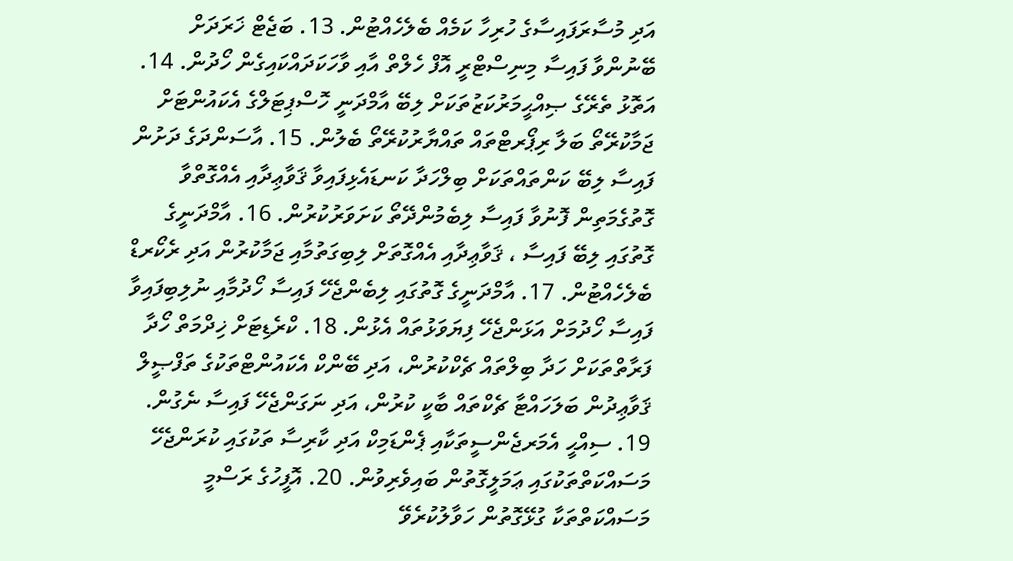އަދި މުސާރަފައިސާގެ ހުރިހާ ކަމެއް ބެލެހެއްޓުން. 13. ބަޖެޓް ޚަރަދަށް ބޭނުންވާ ފައިސާ މިނިސްޓްރީ އޮފް ހެލްތް އާއި ވާހަކަދައްކައިގެން ހޯދުން. 14. އަތޮޅު ތެރޭގެ ޞިއްޙީމަރުކަޒުތަކަށް ލިބޭ އާމްދަނީ ހޮސްޕިޓަލްގެ އެކައުންޓަށް ޖަމާކުރޭތޯ ބަލާ ރިޕޯރޓްތައް ތައްޔާރުކުރޭތޯ ބެލުން. 15. އާސަންދަގެ ދަށުން ފައިސާ ލިބޭ ކަންތައްތަކަށް ބިލްހަދާ ކަނޑައެޅިފައިވާ ޤަވާޢިދާއި އެއްގޮތްވާ ގޮތުގެމަތިން ފޮނުވާ ފައިސާ ލިބެމުންދޭތޯ ކަށަވަރުކުރުން. 16. އާމްދަނީގެ ގޮތުގައި ލިބޭ ފައިސާ ، ޤަވާޢިދާއި އެއްގޮތަށް ލިބިގަތުމާއި ޖަމާކުރުން އަދި ރެކޯރޑް ބެލެހެއްޓުން. 17. އާމްދަނީގެ ގޮތުގައި ލިބެންޖެހޭ ފައިސާ ހޯދުމާއި ނުލިބިފައިވާ ފައިސާ ހޯދުމަށް އަޅަންޖެހޭ ފިޔަވަޅުތައް އެޅުން. 18. ކްރެޑިޓަށް ޚިދްމަތް ހޯދާ ފަރާތްތަކަށް ހަދާ ބިލްތައް ޗެކްކުރުން، އަދި ބޭންކް އެކައުންޓްތަކުގެ ތަފްޞީލް ޤަވާޢިދުން ބަލަހައްޓާ ޗެކްތައް ބާކީ ކުރުން، އަދި ނަގަންޖެހޭ ފައިސާ ނެގުން. 19. ސިއްޙީ އެމަރޖެންސީތަކާއި ޕެންޑަމިކް އަދި ކާރިސާ ތަކުގައި ކުރަންޖެހޭ މަސައްކަތްތަކުގައި ޢަމަލީގޮތުން ބައިވެރިވުން. 20. އޮފީހުގެ ރަސްމީ މަސައްކަތްތަކާ ގުޅޭގޮތުން ހަވާލުކުރެވޭ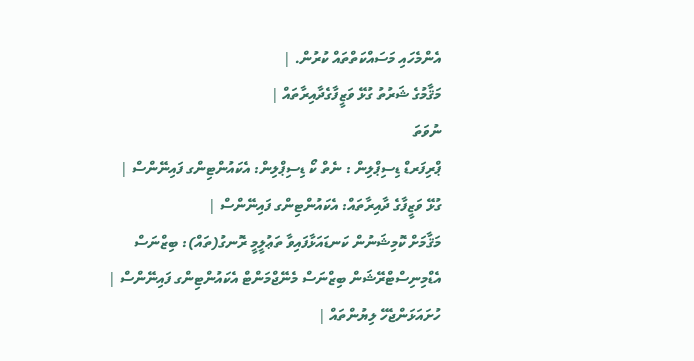އެންމެހައި މަސައްކަތްތައް ކުރުން. |
މަޤާމުގެ ޝަރުތު ގުޅޭ ވަޒީފާގެދާއިރާތައް |
ނުވަތަ
ޕްރިފަރޑް ޑިސިޕްލިން : ނެތް ކޯ ޑިސިޕްލިން: އެކައުންޓިންގ ފައިނޭންސް |
ގުޅޭ ވަޒީފާގެ ދާއިރާތައް: އެކައުންޓިންގ ފައިނޭންސް |
މަޤާމަށް ކޮމިޝަނުން ކަނޑައަޅާފައިވާ ތަޢުލީމީ ރޮނގު(ތައް): ބިޒްނަސް އެޑްމިނިސްޓްރޭޝަން ބިޒްނަސް މެނޭޖްމަންޓް އެކައުންޓިންގ ފައިނޭންސް |
ހުށައަޅަންޖެހޭ ލިޔުންތައް |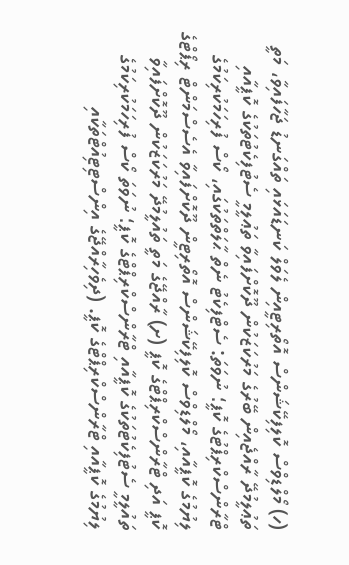(ހ) މޯލްޑިވްސް ކޮލިފިކޭޝަންސް އޮތޯރިޓީއިން ލެވަލް ކަނޑައަޅައި ތައްގަނޑު ޖަހާފައިވާ، މަތީ ތަޢުލީމުދޭ ރާއްޖެއިން ބޭރުގެ މަރުކަޒަކުން ދޫކޮށްފައިވާ ތަޢުލީމީ ސެޓުފިކެޓުތަކުގެ ކޮޕީއާއި ޓްރާންސްކްރިޕްޓުގެ ކޮޕީ؛ ނުވަތަ: ސެޓްފިކެޓު ނެތް ޙާލަތްތަކުގައި، ކޯސް ފުރިހަމަކުރިކަމުގެ ލިޔުމުގެ ކޮޕީއާއި، މޯލްޑިވްސް ކޮލިފިކޭޝަންސް އޮތޯރިޓީން ދޫކޮށްފައިވާ އެސެސްމަންޓް ރިޕޯޓްގެ ކޮޕީ އަދި ޓްރާންސްކްރިޕްޓްގެ ކޮޕީ (ށ) ރާއްޖޭގެ މަތީ ތައުލީމުދޭ މަރުކަޒަކުން ދޫކޮށްފައިވާ ތައުލީމީ ސެޓުފިކެޓުތަކުގެ ކޮޕީއާއި ޓްރާންސްކްރިޕްޓްގެ ކޮޕީ؛ ނުވަތަ ކޯސް ފުރިހަމަކުރިކަމުގެ ލިޔުމުގެ ކޮޕީއާއި ޓްރާންސްކްރިޕްޓްގެ ކޮޕީ. (ދިވެހިރާއްޖޭގެ އިންސްޓިޓިއުޓްތަކާއި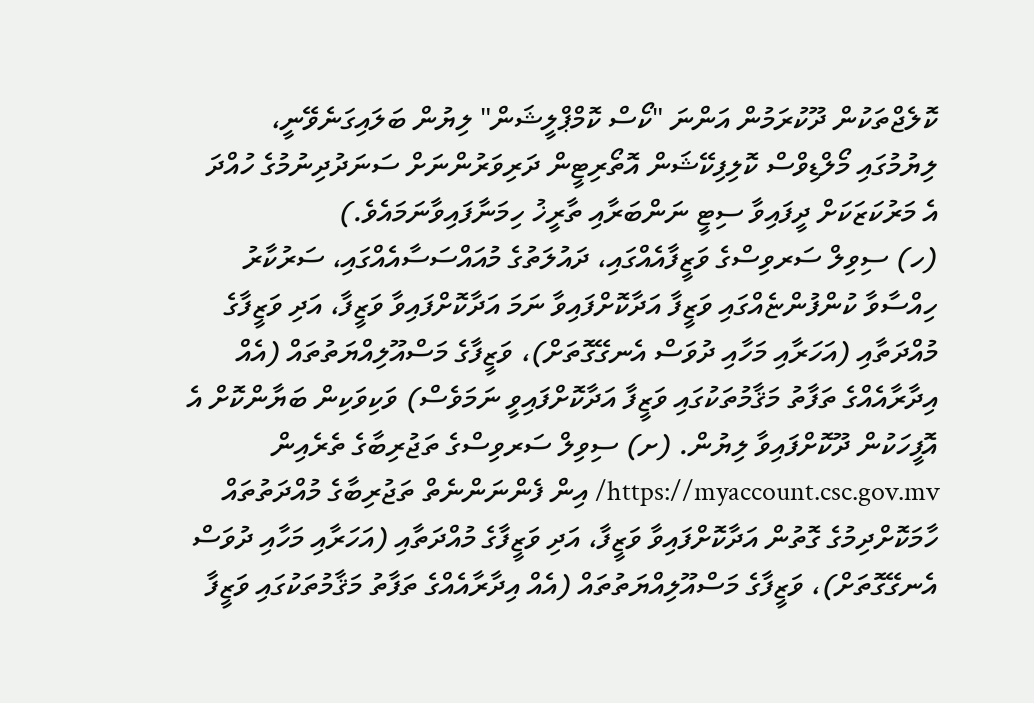ކޮލެޖްތަކުން ދޫކުރަމުން އަންނަ "ކޯސް ކޮމްޕްލީޝަން" ލިޔުން ބަލައިގަނެވޭނީ، ލިޔުމުގައި މޯލްޑިވްސް ކޮލިފިކޭޝަން އޮތޯރިޓީން ދަރިވަރުންނަށް ސަނަދުދިނުމުގެ ހުއްދަ އެ މަރުކަޒަކަށް ދީފައިވާ ސިޓީ ނަންބަރާއި ތާރީޚު ހިމަނާފައިވާނަމައެވެ.)
(ހ) ސިވިލް ސަރވިސްގެ ވަޒީފާއެއްގައި، ދައުލަތުގެ މުއައްސަސާއެއްގައި، ސަރުކާރު ހިއްސާވާ ކުންފުންޏެއްގައި ވަޒީފާ އަދާކޮށްފައިވާ ނަމަ އަދާކޮށްފައިވާ ވަޒީފާ، އަދި ވަޒީފާގެ މުއްދަތާއި (އަހަރާއި މަހާއި ދުވަސް އެނގޭގޮތަށް)، ވަޒީފާގެ މަސްއޫލިއްޔަތުތައް (އެއް އިދާރާއެއްގެ ތަފާތު މަޤާމުތަކުގައި ވަޒީފާ އަދާކޮށްފައިވީ ނަމަވެސް) ވަކިވަކިން ބަޔާންކޮށް އެ އޮފީހަކުން ދޫކޮށްފައިވާ ލިޔުން. (ށ) ސިވިލް ސަރވިސްގެ ތަޖުރިބާގެ ތެރެއިން https://myaccount.csc.gov.mv/ އިން ފެންނަންނެތް ތަޖުރިބާގެ މުއްދަތުތައް ހާމަކޮށްދިމުގެ ގޮތުން އަދާކޮށްފައިވާ ވަޒީފާ، އަދި ވަޒީފާގެ މުއްދަތާއި (އަހަރާއި މަހާއި ދުވަސް އެނގޭގޮތަށް)، ވަޒީފާގެ މަސްއޫލިއްޔަތުތައް (އެއް އިދާރާއެއްގެ ތަފާތު މަޤާމުތަކުގައި ވަޒީފާ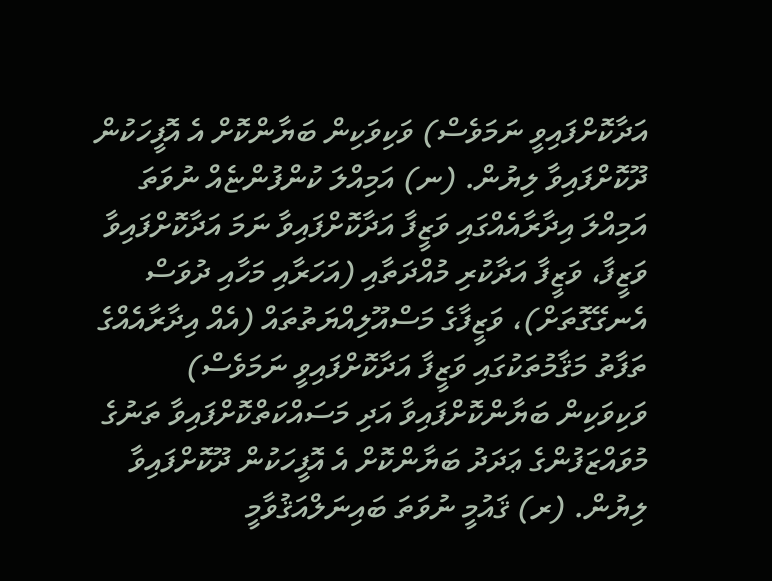އަދާކޮށްފައިވީ ނަމަވެސް) ވަކިވަކިން ބަޔާންކޮށް އެ އޮފީހަކުން ދޫކޮށްފައިވާ ލިޔުން. (ނ) އަމިއްލަ ކުންފުންޏެއް ނުވަތަ އަމިއްލަ އިދާރާއެއްގައި ވަޒީފާ އަދާކޮށްފައިވާ ނަމަ އަދާކޮށްފައިވާ ވަޒީފާ، ވަޒީފާ އަދާކުރި މުއްދަތާއި (އަހަރާއި މަހާއި ދުވަސް އެނގޭގޮތަށް)، ވަޒީފާގެ މަސްއޫލިއްޔަތުތައް (އެއް އިދާރާއެއްގެ ތަފާތު މަޤާމުތަކުގައި ވަޒީފާ އަދާކޮށްފައިވީ ނަމަވެސް) ވަކިވަކިން ބަޔާންކޮށްފައިވާ އަދި މަސައްކަތްކޮށްފައިވާ ތަނުގެ މުވައްޒަފުންގެ ޢަދަދު ބަޔާންކޮށް އެ އޮފީހަކުން ދޫކޮށްފައިވާ ލިޔުން. (ރ) ޤައުމީ ނުވަތަ ބައިނަލްއަޤުވާމީ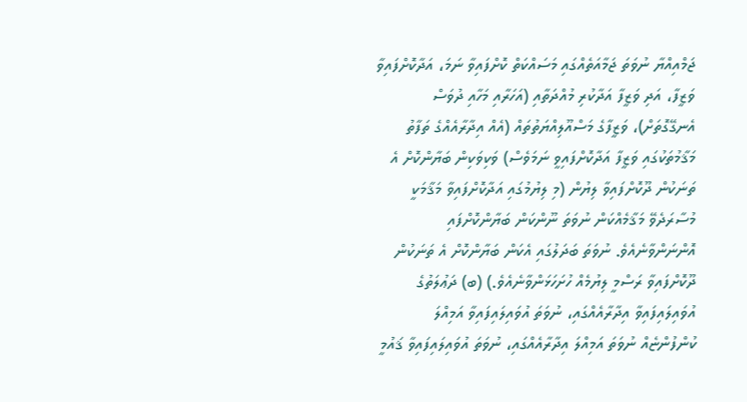ޖަމްއިއްޔާ ނުވަތަ ޖަމާއަތެއްގައި މަސައްކަތް ކޮށްފައިވާ ނަމަ، އަދާކޮށްފައިވާ ވަޒީފާ، އަދި ވަޒީފާ އަދާކުރި މުއްދަތާއި (އަހަރާއި މަހާއި ދުވަސް އެނގޭގޮތަށް)، ވަޒީފާގެ މަސްއޫލިއްޔަތުތައް (އެއް އިދާރާއެއްގެ ތަފާތު މަޤާމުތަކުގައި ވަޒީފާ އަދާކޮށްފައިވީ ނަމަވެސް) ވަކިވަކިން ބަޔާންކޮށް އެ ތަނަކުން ދޫކޮށްފައިވާ ލިޔުން (މި ލިޔުމުގައި އަދާކޮށްފައިވާ މަޤާމަކީ މުސާރަދެވޭ މަޤާމެއްކަން ނުވަތަ ނޫންކަން ބަޔާންކޮށްފައި އޮންނަންވާނެއެވެ. ނުވަތަ ބަދަލުގައި އެކަން ބަޔާންކޮށް އެ ތަނަކުން ދޫކޮށްފައިވާ ރަސްމީ ލިޔުމެއް ހުށަހަޅަންވާނެއެވެ.) (ބ) ދަޢުލަތުގެ އުވައިލައިފައިވާ އިދާރާއެއްގައި، ނުވަތަ އުވައިލައިފައިވާ އަމިއްލަ ކުންފުންޏެއް ނުވަތަ އަމިއްލަ އިދާރާއެއްގައި، ނުވަތަ އުވައިލައިފައިވާ ޤައުމީ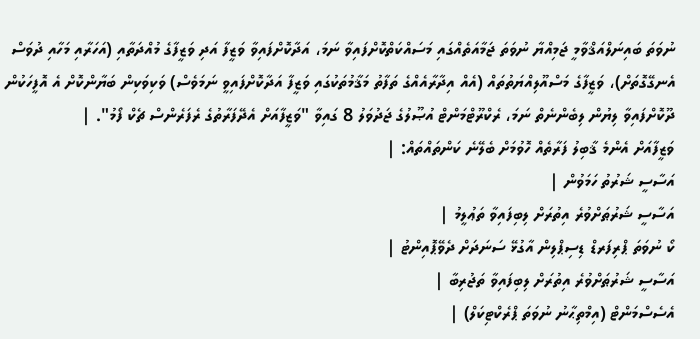ނުވަތަ ބައިނަލްއަޤްވާމީ ޖަމިއްޔާ ނުވަތަ ޖަމާއަތެއްގައި މަސައްކަތްކޮށްފައިވާ ނަމަ، އަދާކޮށްފައިވާ ވަޒީފާ އަދި ވަޒީފާގެ މުއްދަތާއި (އަހަރާއި މަހާއި ދުވަސް އެނގޭގޮތަށް)، ވަޒީފާގެ މަސްއޫލިއްޔަތުތައް (އެއް އިދާރާއެއްގެ ތަފާތު މަޤާމުތަކުގައި ވަޒީފާ އަދާކޮށްފައިވީ ނަމަވެސް) ވަކިވަކިން ބަޔާންކޮށް އެ އޮފީހަކުން ދޫކޮށްފައިވާ ލިޔުން ލިބެންނެތް ނަމަ، ރެކްރޫޓްމަންޓް އުޞޫލުގެ ޖަދުވަލު 8 ގައިވާ "ވަޒީފާއަށް އެދޭފަރާތުގެ ރެފަރެންސް ޗެކް ފޯމު". |
ވަޒީފާއަށް އެންމެ ޤާބިލު ފަރާތެއް ހޮވުމަށް ބެލޭނެ ކަންތައްތައް: |
އަސާސީ ޝަރުތު ހަމަވުން |
އަސާސީ ޝަރުޠަށްވުރެ އިތުރަށް ލިބިފައިވާ ތަޢުލީމު |
ކޯ ނުވަތަ ޕްރިފަރޑް ޑިސިޕްލިން އާގުޅޭ ސަނަދަށް ދެވޭޕޮއިންޓު |
އަސާސީ ޝަރުޠަށްވުރެ އިތުރަށް ލިބިފައިވާ ތަޖުރިބާ |
އެސެސްމަންޓް (އިމްތިޙާނު ނުވަތަ ޕްރެކްޓިކަލް) |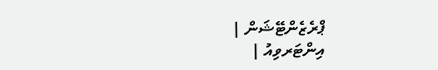ޕްރެޒެންޓޭޝަން |
އިންޓަރވިއު |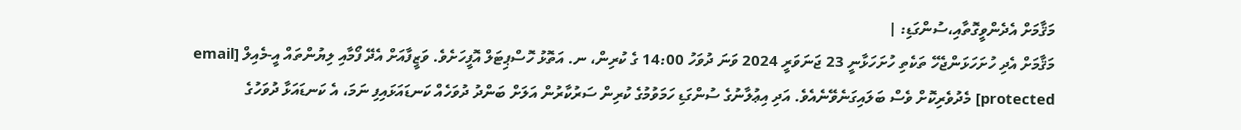މަޤާމަށް އެދެންވީގޮތާއި،ސުންގަޑި: |
މަޤާމަށް އެދި ހުށަހަޅަންޖެހޭ ތަކެތި ހުށަހަޅާނީ 23 ޖަނަވަރީ 2024 ވަނަ ދުވަހު 14:00 ގެ ކުރިން، ނ. އަތޮޅު ހޮސްޕިޓަލް އޮފީހަށެވެ. ވަޒީފާއަށް އެދޭ ފޯމާއި ލިޔުންތައް އީ-މެއިލް [email protected] މެދުވެރިކޮށް ވެސް ބަލައިގަނެވޭނެއެވެ. އަދި އިޢުލާނުގެ ސުންގަޑި ހަމަވުމުގެ ކުރިން ސަރުކާރުން އަލަށް ބަންދު ދުވަހެއް ކަނޑައަޅައިފި ނަމަ، އެ ކަނޑައަޅާ ދުވަހުގެ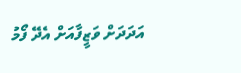އަދަދަށް ވަޒީފާއަށް އެދޭ ފޯމު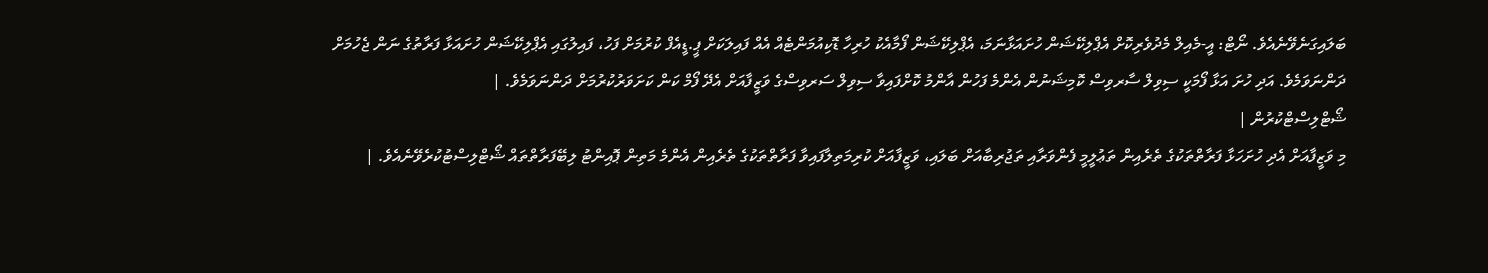ބަލައިގަނެވޭނެއެވެ. ނޯޓް: އީ-މެއިލް މެދުވެރިކޮށް އެޕްލިކޭޝަން ހުށައަޅާނަމަ، އެޕްލިކޭޝަން ފޯމާއެކު ހުރިހާ ޑޮކިއުމަންޓެއް އެއް ފައިލަކަށް ޕީ.ޑީއެފް ކުރުމަށް ފަހު، ފައިލުގައި އެޕްލިކޭޝަން ހުށައަޅާ ފަރާތުގެ ނަން ޖެހުމަށް ދަންނަވަމެވެ. އަދި ހުށަ އަޅާ ފޯމަކީ ސިވިލް ސާރވިސް ކޮމިޝަނުން އެންމެ ފަހުން އާންމު ކޮށްފައިވާ ސިވިލް ސަރވިސްގެ ވަޒީފާއަށް އެދޭ ފޯމް ކަން ކަށަވަރުކުރުމަށް ދަންނަވަމެވެ. |
ޝޯޓްލިސްޓްކުރުން |
މި ވަޒީފާއަށް އެދި ހުށަހަޅާ ފަރާތްތަކުގެ ތެރެއިން ތަޢުލީމީ ފެންވަރާއި ތަޖުރިބާއަށް ބަލައި، ވަޒީފާއަށް ކުރިމަތިލާފައިވާ ފަރާތްތަކުގެ ތެރެއިން އެންމެ މަތިން ޕޮއިންޓު ލިބޭފަރާތްތައް ޝޯޓްލިސްޓުކުރެވޭނެއެވެ. |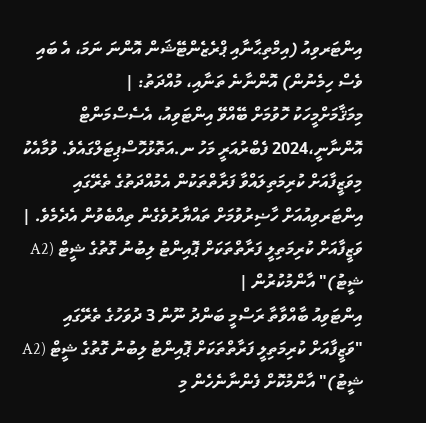އިންޓަރވިއު (އިމްތިޙާނާއި ޕްރެޒެންޓޭޝަން އޮންނަ ނަމަ، އެ ބައި ވެސް ހިމެނުން) އޮންނާނެ ތަނާއި، މުއްދަތު: |
މިމަޤާމަށްމީހަކު ހޮވުމަށް ބޭއްވޭ އިންޓަވިއު، އެސެސްމަންޓް އޮންނާނީ،2024 ފެބްރުއަރީ މަހު ނ.އަތޮޅުހޮސްޕިޓަލްގައެވެ. ވުމާއެކު މިވަޒީފާއަށް ކުރިމަތިލައްވާ ފަރާތްތަކުން އެމުއްދަތުގެ ތެރޭގައި އިންޓަރވިއުއަށް ހާޟިރުވުމަށް ތައްޔާރުވެގެން ތިއްބެވުން އެދެމެވެ. |
ވަޒީފާއަށް ކުރިމަތިލީ ފަރާތްތަކަށް ޕޮއިންޓު ލިބުނު ގޮތުގެ ޝީޓް (A2 ޝީޓު)" އާންމުކުރުން |
އިންޓަވިއު ބާއްވާތާ ރަސްމީ ބަންދު ނޫން 3 ދުވަހުގެ ތެރޭގައި "ވަޒީފާއަށް ކުރިމަތިލީ ފަރާތްތަކަށް ޕޮއިންޓު ލިބުނު ގޮތުގެ ޝީޓް (A2 ޝީޓު)" އާންމުކޮށް ފެންނާނެހެން މި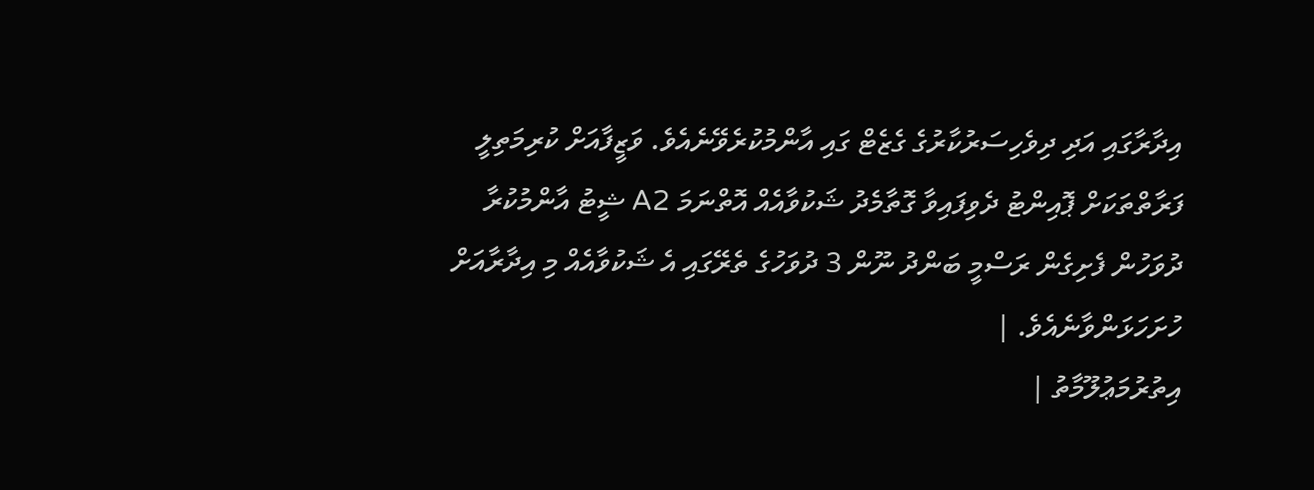އިދާރާގައި އަދި ދިވެހިސަރުކާރުގެ ގެޒެޓް ގައި އާންމުކުރެވޭނެއެވެ. ވަޒީފާއަށް ކުރިމަތިލީ ފަރާތްތަކަށް ޕޮއިންޓު ދެވިފައިވާ ގޮތާމެދު ޝަކުވާއެއް އޮތްނަމަ A2 ޝީޓު އާންމުކުރާ ދުވަހުން ފެށިގެން ރަސްމީ ބަންދު ނޫން 3 ދުވަހުގެ ތެރޭގައި އެ ޝަކުވާއެއް މި އިދާރާއަށް ހުށަހަޅަންވާނެއެވެ. |
އިތުރުމަޢުލޫމާތު |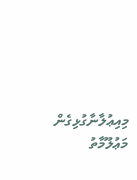މިއިޢުލާނާގުޅިގެން މަޢުލޫމާތު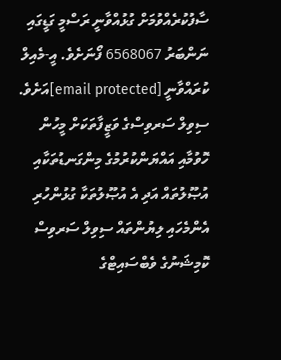ސާފުކުރެއްވުމަށް ގުޅުއްވާނީ ރަސްމީ ގަޑީގައި ނަންބަރު 6568067 ފޯނަށެވެ. އީ-މެއިލް ކުރައްވާނީ [email protected]އަށެވެ. ސިވިލް ސަރވިސްގެ ވަޒީފާތަކަށް މީހުން ހޮވުމާއި އައްޔަންކުރުމުގެ މިންގަނޑުތަކާއި އުޞޫލުތައް އަދި އެ އުޞޫލުތަކާ ގުޅުންހުރި އެންމެހައި ލިޔުންތައް ސިވިލް ސަރވިސް ކޮމިޝަނުގެ ވެބްސައިޓްގެ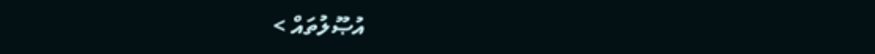އުޞޫލުތައް >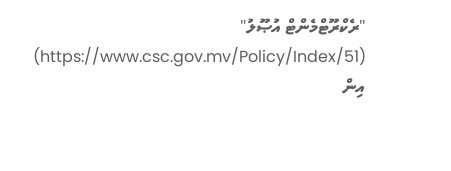"ރެކްރޫޓްމެންޓް އުޞޫލު" (https://www.csc.gov.mv/Policy/Index/51) އިން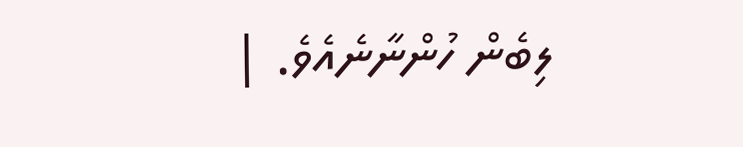ލިބެން ހުންނާނެއެވެ. |